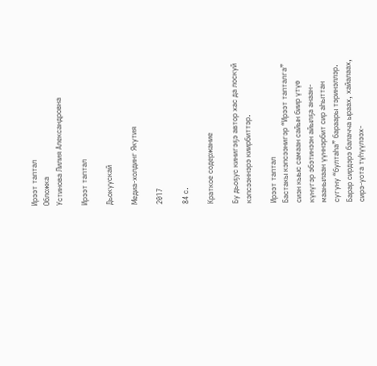Ирээт таптал
Обложка
Устинова Лилия Александровна

Ирээт таптал

Дьокуускай

Медиа-холдинг Якутия

2017

84 с.

Краткое содержание

Бу дьоҕус кинигэҕэ автор хас да лоскуй кэпсээннэрэ киирбиттэр.

Ирээт таптал
Бастакы кэпсээнигэр “Ирээт тапталга” сиэн кыыс самаан сайын биир үтүө күнүгэр эбэтинээн айылҕа анаан-маанылаан үүннэрбит сир аһыттан сугуну “бултаһа” бараары тэринэллэр. Барар сирдэрэ балачча ыраах, хайалаах, сирэ-уота түһүүлээх-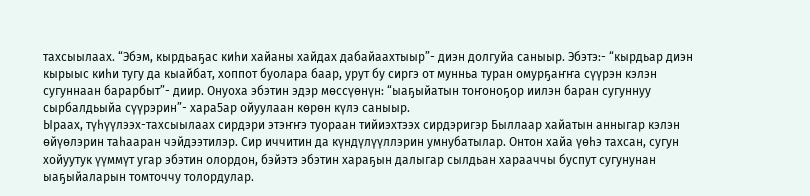тахсыылаах. “Эбэм, кырдьаҕас киһи хайаны хайдах дабайаахтыыр”- диэн долгуйа саныыр. Эбэтэ:- “кырдьар диэн кырыыс киһи тугу да кыайбат, хоппот буолара баар, урут бу сиргэ от мунньа туран омурҕаҥҥа сүүрэн кэлэн сугуннаан барарбыт”- диир. Онуоха эбэтин эдэр мөссүөнүн: “ыаҕыйатын тоҥоноҕор иилэн баран сугуннуу сырбалдьыйа сүүрэрин”- хара5ар ойуулаан көрөн күлэ саныыр.
Ыраах, түһүүлээх-тахсыылаах сирдэри этэҥҥэ туораан тийиэхтээх сирдэригэр Быллаар хайатын анныгар кэлэн өйүөлэрин таһааран чэйдээтилэр. Сир иччитин да күндүлүүллэрин умнубатылар. Онтон хайа үөһэ тахсан, сугун хойуутук үүммүт угар эбэтин олордон, бэйэтэ эбэтин хараҕын далыгар сылдьан харааччы буспут сугунунан ыаҕыйаларын томточчу толордулар.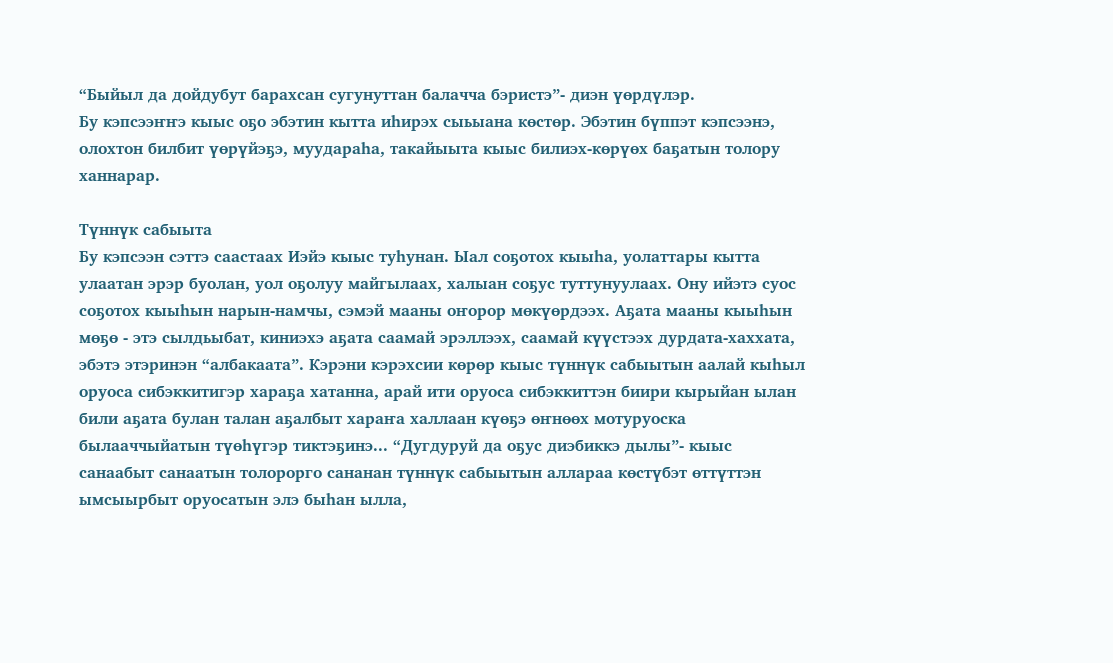“Быйыл да дойдубут барахсан сугунуттан балачча бэристэ”- диэн үөрдүлэр.
Бу кэпсээҥҥэ кыыс оҕо эбэтин кытта иһирэх сыьыана көстөр. Эбэтин бүппэт кэпсээнэ, олохтон билбит үөрүйэҕэ, муудараһа, такайыыта кыыс билиэх-көрүөх баҕатын толору ханнарар.

Түннүк сабыыта
Бу кэпсээн сэттэ саастаах Иэйэ кыыс туһунан. Ыал соҕотох кыыһа, уолаттары кытта улаатан эрэр буолан, уол оҕолуу майгылаах, халыан соҕус туттунуулаах. Ону ийэтэ суос соҕотох кыыһын нарын-намчы, сэмэй мааны оҥорор мөкүөрдээх. Аҕата мааны кыыһын мөҕө - этэ сылдьыбат, киниэхэ аҕата саамай эрэллээх, саамай күүстээх дурдата-хаххата, эбэтэ этэринэн “албакаата”. Кэрэни кэрэхсии көрөр кыыс түннүк сабыытын аалай кыһыл оруоса сибэккитигэр хараҕа хатанна, арай ити оруоса сибэккиттэн биири кырыйан ылан били аҕата булан талан аҕалбыт хараҥа халлаан күөҕэ өҥнөөх мотуруоска былааччыйатын түөһүгэр тиктэҕинэ... “Дугдуруй да оҕус диэбиккэ дылы”- кыыс санаабыт санаатын толорорго сананан түннүк сабыытын аллараа көстүбэт өттүттэн ымсыырбыт оруосатын элэ быһан ылла,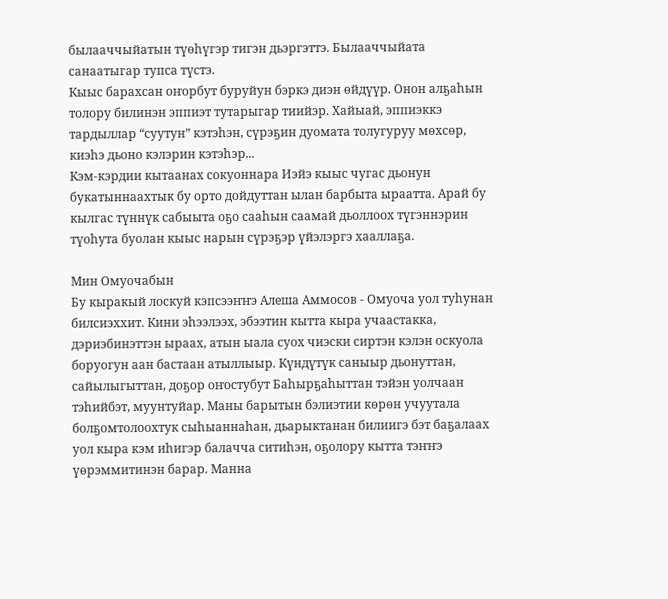былааччыйатын түөһүгэр тигэн дьэргэттэ. Былааччыйата санаатыгар тупса түстэ.
Кыыс барахсан оҥорбут буруйун бэркэ диэн өйдүүр. Онон алҕаһын толору билинэн эппиэт тутарыгар тиийэр. Хайыай, эппиэккэ тардыллар “суутун” кэтэһэн, сүрэҕин дуомата толугуруу мөхсөр, киэһэ дьоно кэлэрин кэтэһэр...
Кэм-кэрдии кытаанах сокуоннара Иэйэ кыыс чугас дьонун букатыннаахтык бу орто дойдуттан ылан барбыта ыраатта. Арай бу кылгас түннүк сабыыта оҕо сааһын саамай дьоллоох түгэннэрин түоһута буолан кыыс нарын сүрэҕэр үйэлэргэ хааллаҕа.

Мин Омуочабын
Бу кыракый лоскуй кэпсээҥҥэ Алеша Аммосов - Омуоча уол туһунан билсиэххит. Кини эһээлээх, эбээтин кытта кыра учаастакка, дэриэбинэттэн ыраах, атын ыала суох чиэски сиртэн кэлэн оскуола боруогун аан бастаан атыллыыр. Күндүтүк саныыр дьонуттан, сайылыгыттан, доҕор оҥостубут Баһырҕаһыттан тэйэн уолчаан тэһийбэт, муунтуйар. Маны барытын бэлиэтии көрөн учуутала болҕомтолоохтук сыһыаннаһан, дьарыктанан билиигэ бэт баҕалаах уол кыра кэм иһигэр балачча ситиһэн, оҕолору кытта тэҥҥэ үөрэммитинэн барар. Манна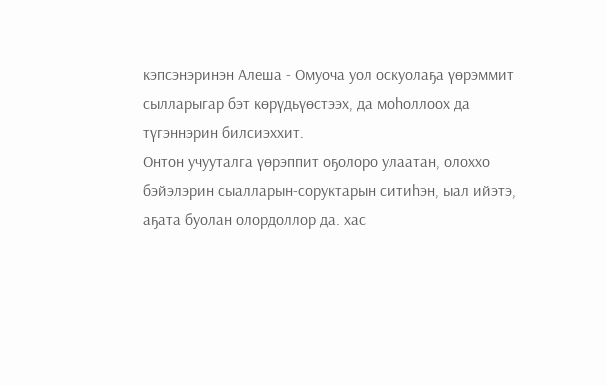кэпсэнэринэн Алеша - Омуоча уол оскуолаҕа үөрэммит сылларыгар бэт көрүдьүөстээх, да моһоллоох да түгэннэрин билсиэххит.
Онтон учууталга үөрэппит оҕолоро улаатан, олоххо бэйэлэрин сыалларын-соруктарын ситиһэн, ыал ийэтэ, аҕата буолан олордоллор да. хас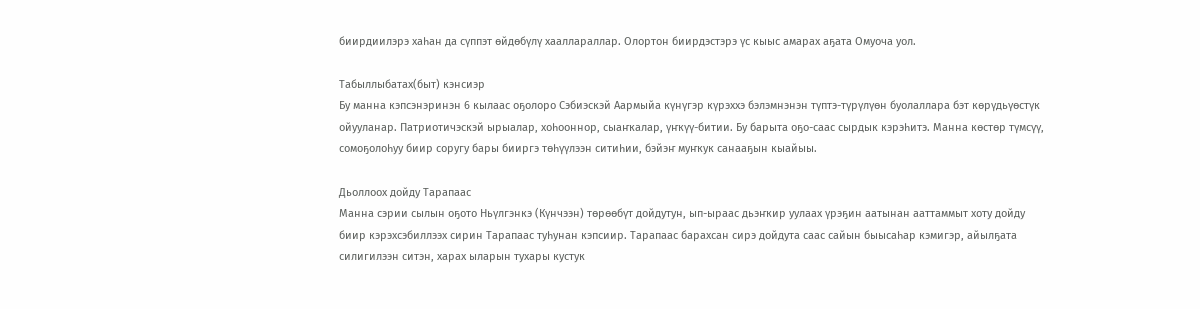биирдиилэрэ хаһан да сүппэт өйдөбүлү хааллараллар. Олортон биирдэстэрэ үс кыыс амарах аҕата Омуоча уол.

Табыллыбатах(быт) кэнсиэр
Бу манна кэпсэнэринэн 6 кылаас оҕолоро Сэбиэскэй Аармыйа күнүгэр күрэххэ бэлэмнэнэн түптэ-түрүлүөн буолаллара бэт көрүдьүөстүк ойууланар. Патриотичэскэй ырыалар, хоһооннор, сыаҥкалар, үҥкүү-битии. Бу барыта оҕо-саас сырдык кэрэһитэ. Манна көстөр түмсүү, сомоҕолоһуу биир соругу бары бииргэ төһүүлээн ситиһии, бэйэҥ муҥкук санааҕын кыайыы.

Дьоллоох дойду Тарапаас
Манна сэрии сылын оҕото Ньүлгэнкэ (Күнчээн) төрөөбүт дойдутун, ып-ыраас дьэҥкир уулаах үрэҕин аатынан ааттаммыт хоту дойду биир кэрэхсэбиллээх сирин Тарапаас туһунан кэпсиир. Тарапаас барахсан сирэ дойдута саас сайын быысаһар кэмигэр, айылҕата силигилээн ситэн, харах ыларын тухары кустук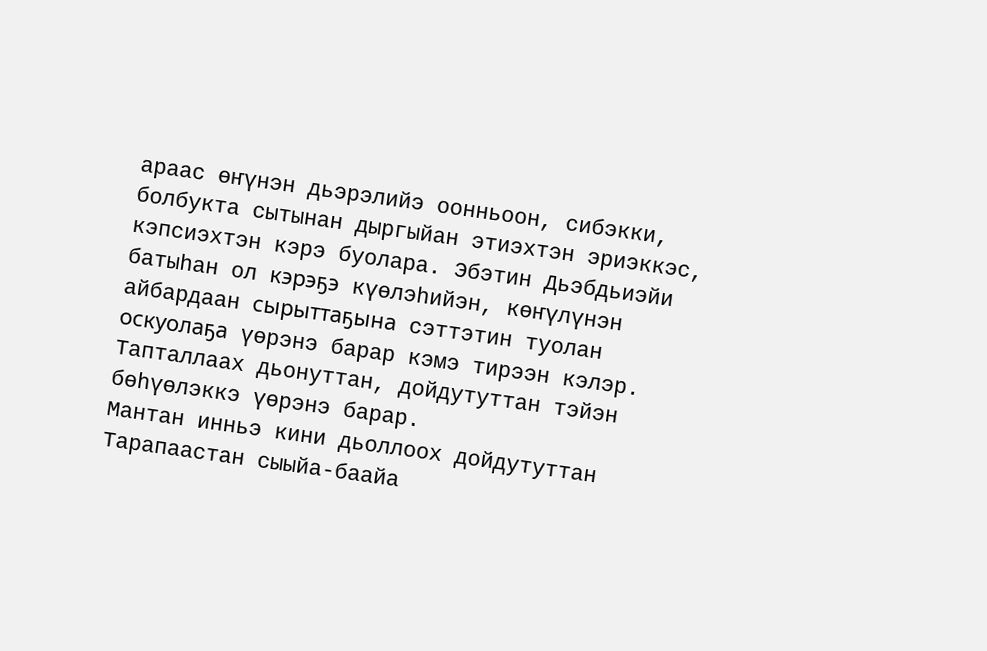араас өҥүнэн дьэрэлийэ оонньоон, сибэкки, болбукта сытынан дыргыйан этиэхтэн эриэккэс, кэпсиэхтэн кэрэ буолара. Эбэтин Дьэбдьиэйи батыһан ол кэрэҕэ күөлэһийэн, көҥүлүнэн айбардаан сырыттаҕына сэттэтин туолан оскуолаҕа үөрэнэ барар кэмэ тирээн кэлэр. Тапталлаах дьонуттан, дойдутуттан тэйэн бөһүөлэккэ үөрэнэ барар.
Мантан инньэ кини дьоллоох дойдутуттан Тарапаастан сыыйа-баайа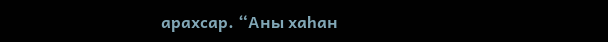арахсар. “Аны хаһан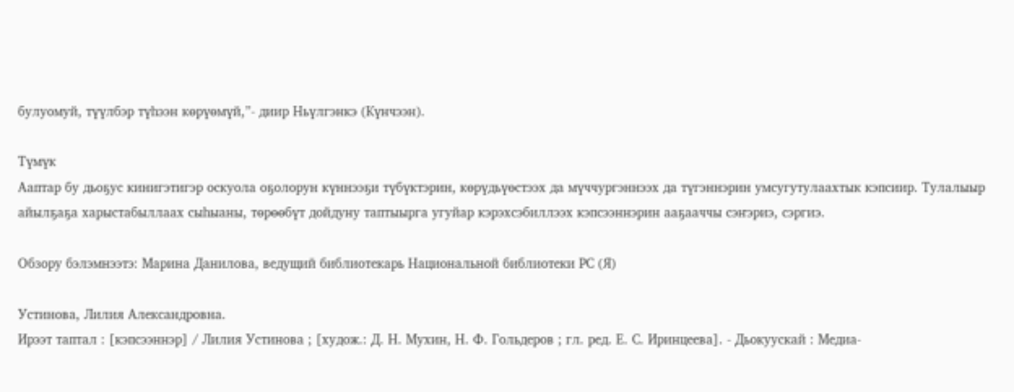булуомуй, түүлбэр түһээн көрүөмүй,”- диир Ньүлгэнкэ (Күнчээн).

Түмүк
Ааптар бу дьоҕус кинигэтигэр оскуола оҕолорун күннээҕи түбүктэрин, көрүдьүөстээх да мүччургэннээх да түгэннэрин умсугутулаахтык кэпсиир. Тулалыыр айылҕаҕа харыстабыллаах сыһыаны, төрөөбүт дойдуну таптыырга угуйар кэрэхсэбиллээх кэпсээннэрин ааҕааччы сэҥэриэ, сэргиэ.

Обзору бэлэмнээтэ: Марина Данилова, ведущий библиотекарь Национальной библиотеки РС (Я)

Устинова, Лилия Александровна.
Ирээт таптал : [кэпсээннэр] / Лилия Устинова ; [худож.: Д. Н. Мухин, Н. Ф. Гольдеров ; гл. ред. Е. С. Иринцеева]. - Дьокуускай : Медиа-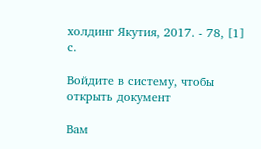холдинг Якутия, 2017. - 78, [1] с.

Войдите в систему, чтобы открыть документ

Вам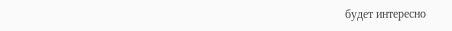будет интересно